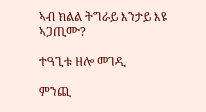ኣብ ክልል ትግራይ እንታይ እዩ ኣጋጢሙ?

ተዓጊቱ ዘሎ መገዲ

ምንጪ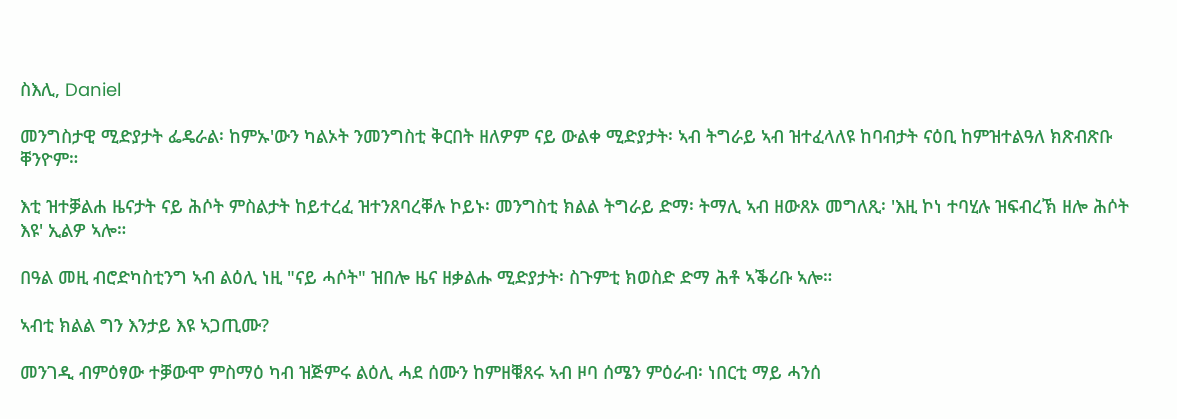ስእሊ, Daniel

መንግስታዊ ሚድያታት ፌዴራል፡ ከምኡ'ውን ካልኦት ንመንግስቲ ቅርበት ዘለዎም ናይ ውልቀ ሚድያታት፡ ኣብ ትግራይ ኣብ ዝተፈላለዩ ከባብታት ናዕቢ ከምዝተልዓለ ክጽብጽቡ ቐንዮም።

እቲ ዝተቓልሐ ዜናታት ናይ ሕሶት ምስልታት ከይተረፈ ዝተንጸባረቐሉ ኮይኑ፡ መንግስቲ ክልል ትግራይ ድማ፡ ትማሊ ኣብ ዘውጸኦ መግለጺ፡ 'እዚ ኮነ ተባሂሉ ዝፍብረኽ ዘሎ ሕሶት እዩ' ኢልዎ ኣሎ።

በዓል መዚ ብሮድካስቲንግ ኣብ ልዕሊ ነዚ "ናይ ሓሶት" ዝበሎ ዜና ዘቃልሑ ሚድያታት፡ ስጉምቲ ክወስድ ድማ ሕቶ ኣቕሪቡ ኣሎ።

ኣብቲ ክልል ግን እንታይ እዩ ኣጋጢሙ?

መንገዲ ብምዕፃው ተቓውሞ ምስማዕ ካብ ዝጅምሩ ልዕሊ ሓደ ሰሙን ከምዘቑጸሩ ኣብ ዞባ ሰሜን ምዕራብ፡ ነበርቲ ማይ ሓንሰ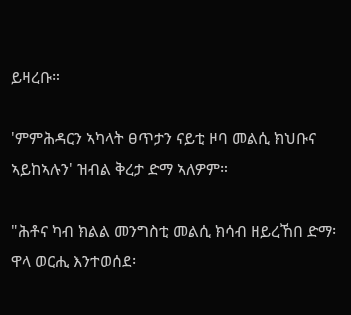ይዛረቡ።

'ምምሕዳርን ኣካላት ፀጥታን ናይቲ ዞባ መልሲ ክህቡና ኣይከኣሉን' ዝብል ቅረታ ድማ ኣለዎም።

"ሕቶና ካብ ክልል መንግስቲ መልሲ ክሳብ ዘይረኸበ ድማ፡ ዋላ ወርሒ እንተወሰደ፡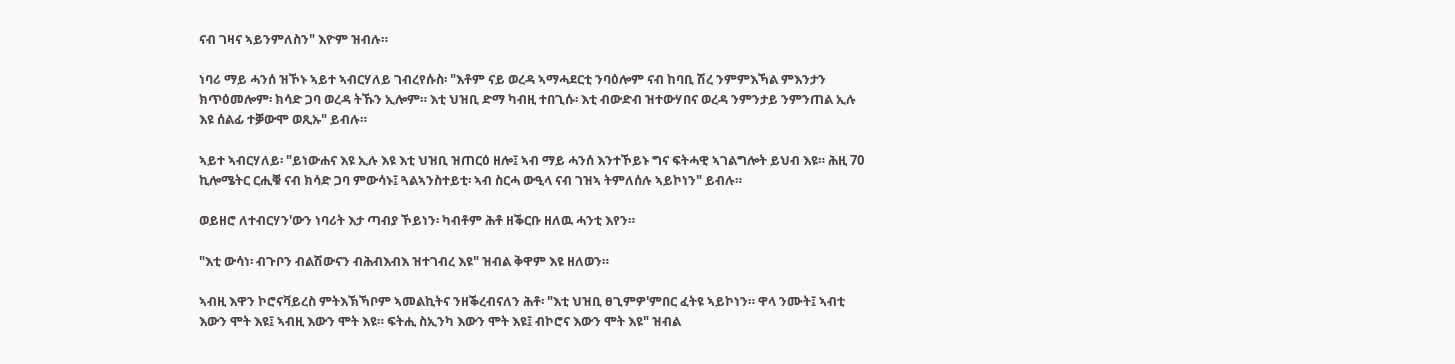ናብ ገዛና ኣይንምለስን" እዮም ዝብሉ።

ነባሪ ማይ ሓንሰ ዝኾኑ ኣይተ ኣብርሃለይ ገብረየሱስ፡ "እቶም ናይ ወረዳ ኣማሓደርቲ ንባዕሎም ናብ ከባቢ ሽረ ንምምእኻል ምእንታን ክጥዕመሎም፡ ክሳድ ጋባ ወረዳ ትኹን ኢሎም። እቲ ህዝቢ ድማ ካብዚ ተበጊሱ፡ እቲ ብውድብ ዝተውሃበና ወረዳ ንምንታይ ንምንጠል ኢሉ እዩ ሰልፊ ተቓውሞ ወጺኡ" ይብሉ።

ኣይተ ኣብርሃለይ፡ "ይነውሐና እዩ ኢሉ እዩ እቲ ህዝቢ ዝጠርዕ ዘሎ፤ ኣብ ማይ ሓንሰ እንተኾይኑ ግና ፍትሓዊ ኣገልግሎት ይህብ እዩ። ሕዚ 70 ኪሎሜትር ርሒቑ ናብ ክሳድ ጋባ ምውሳኑ፤ ጓልኣንስተይቲ፡ ኣብ ስርሓ ውዒላ ናብ ገዝኣ ትምለሰሉ ኣይኮነን" ይብሉ።

ወይዘሮ ለተብርሃን'ውን ነባሪት እታ ጣብያ ኾይነን፡ ካብቶም ሕቶ ዘቕርቡ ዘለዉ ሓንቲ እየን።

"እቲ ውሳነ፡ ብጉቦን ብልሽውናን ብሕብእብእ ዝተገብረ እዩ" ዝብል ቅዋም እዩ ዘለወን።

ኣብዚ እዋን ኮሮናቫይረስ ምትእኽኻቦም ኣመልኪትና ንዘቕረብናለን ሕቶ፡ "እቲ ህዝቢ ፀጊምዎ'ምበር ፈትዩ ኣይኮነን። ዋላ ንሙት፤ ኣብቲ እውን ሞት እዩ፤ ኣብዚ እውን ሞት እዩ። ፍትሒ ስኢንካ እውን ሞት እዩ፤ ብኮሮና እውን ሞት እዩ" ዝብል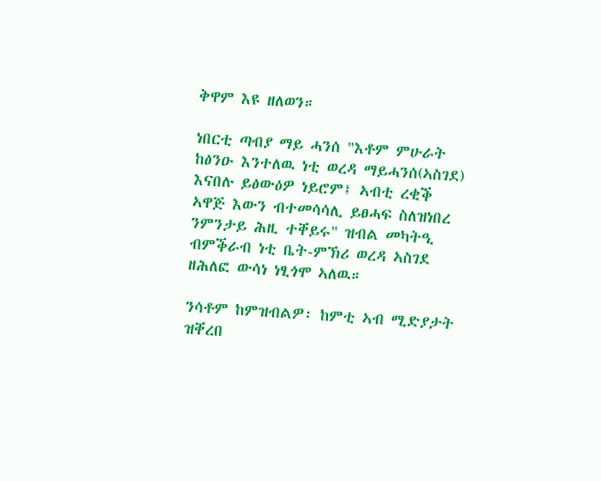ቅዋም እዩ ዘለወን።

ነበርቲ ጣብያ ማይ ሓንሰ "እቶም ምሁራት ከፅንዑ እንተለዉ ነቲ ወረዳ ማይሓንሰ(ኣስገደ) እናበሉ ይፅውዕዎ ነይሮም፤ ኣብቲ ረቂቕ ኣዋጅ እውን ብተመሳሳሊ ይፀሓፍ ስለዝነበረ ንምንታይ ሕዚ ተቐይሩ" ዝብል መካትዒ ብምቕራብ ነቲ ቤት-ምኽሪ ወረዳ ኣስገደ ዘሕለፎ ውሳነ ነፂጎሞ ኣለዉ።

ንሳቶም ከምዝብልዎ፡ ከምቲ ኣብ ሚድያታት ዝቐረበ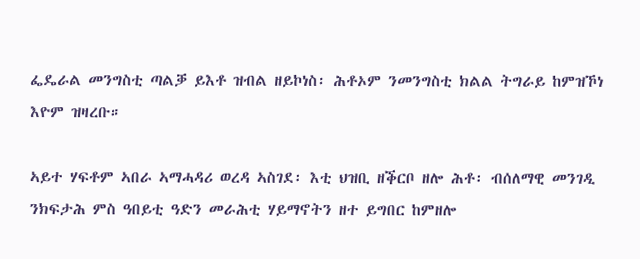ፌዴራል መንግስቲ ጣልቓ ይእቶ ዝብል ዘይኮነስ፡ ሕቶኦም ንመንግስቲ ክልል ትግራይ ከምዝኾነ እዮም ዝዛረቡ።

ኣይተ ሃፍቶም ኣበራ ኣማሓዳሪ ወረዳ ኣስገደ፡ እቲ ህዝቢ ዘቕርቦ ዘሎ ሕቶ፡ ብሰለማዊ መንገዲ ንክፍታሕ ምስ ዓበይቲ ዓድን መራሕቲ ሃይማኖትን ዘተ ይግበር ከምዘሎ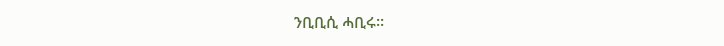ንቢቢሲ ሓቢሩ።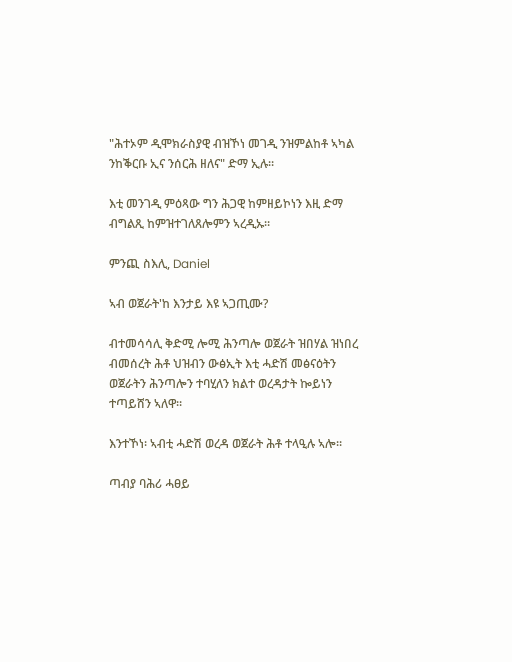"ሕተኦም ዲሞክራስያዊ ብዝኾነ መገዲ ንዝምልከቶ ኣካል ንከቕርቡ ኢና ንሰርሕ ዘለና" ድማ ኢሉ።

እቲ መንገዲ ምዕጻው ግን ሕጋዊ ከምዘይኮነን እዚ ድማ ብግልጺ ከምዝተገለጸሎምን ኣረዲኡ።

ምንጪ ስእሊ, Daniel

ኣብ ወጀራት'ከ እንታይ እዩ ኣጋጢሙ?

ብተመሳሳሊ ቅድሚ ሎሚ ሕንጣሎ ወጀራት ዝበሃል ዝነበረ ብመሰረት ሕቶ ህዝብን ውፅኢት እቲ ሓድሽ መፅናዕትን ወጀራትን ሕንጣሎን ተባሂለን ክልተ ወረዳታት ኰይነን ተጣይሸን ኣለዋ።

እንተኾነ፡ ኣብቲ ሓድሽ ወረዳ ወጀራት ሕቶ ተላዒሉ ኣሎ።

ጣብያ ባሕሪ ሓፀይ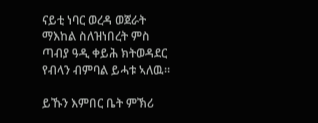ናይቲ ነባር ወረዳ ወጀራት ማእከል ስለዝነበረት ምስ ጣብያ ዓዲ ቀይሕ ክትወዳደር የብላን ብምባል ይሓቱ ኣለዉ።

ይኹን እምበር ቤት ምኽሪ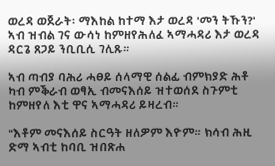ወረዳ ወጀራት፡ ማእከል ከተማ እታ ወረዳ 'መን ትኹን?' ኣብ ዝብል ገና ውሳነ ከምዘየሕለፈ ኣማሓዳሪ እታ ወረዳ ዳርጌ ጸጋይ ንቢቢሲ ገሊጹ።

ኣብ ጣብያ ባሕሪ ሓፀይ ሰላማዊ ሰልፊ ብምክያድ ሕቶ ካብ ምቕራብ ወፃኢ ብመናእሰይ ዝተወሰደ ስጉምቲ ከምዘየለ እቲ ዋና ኣማሓዳሪ ይዛረብ።

"እቶም መናእሰይ ስርዓት ዘለዎም እዮም። ክሳብ ሕዚ ድማ ኣብቲ ከባቢ ዝበጽሐ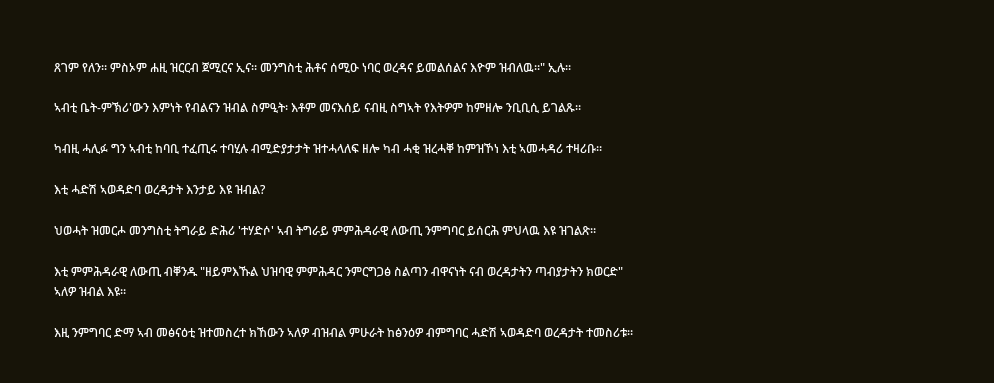ጸገም የለን። ምስኦም ሐዚ ዝርርብ ጀሚርና ኢና። መንግስቲ ሕቶና ሰሚዑ ነባር ወረዳና ይመልሰልና እዮም ዝብለዉ።" ኢሉ።

ኣብቲ ቤት-ምኽሪ'ውን እምነት የብልናን ዝብል ስምዒት፡ እቶም መናእሰይ ናብዚ ስግኣት የእትዎም ከምዘሎ ንቢቢሲ ይገልጹ።

ካብዚ ሓሊፉ ግን ኣብቲ ከባቢ ተፈጢሩ ተባሂሉ ብሚድያታታት ዝተሓላለፍ ዘሎ ካብ ሓቂ ዝረሓቐ ከምዝኾነ እቲ ኣመሓዳሪ ተዛሪቡ።

እቲ ሓድሽ ኣወዳድባ ወረዳታት እንታይ እዩ ዝብል?

ህወሓት ዝመርሖ መንግስቲ ትግራይ ድሕሪ 'ተሃድሶ' ኣብ ትግራይ ምምሕዳራዊ ለውጢ ንምግባር ይሰርሕ ምህላዉ እዩ ዝገልጽ።

እቲ ምምሕዳራዊ ለውጢ ብቐንዱ "ዘይምእኹል ህዝባዊ ምምሕዳር ንምርግጋፅ ስልጣን ብዋናነት ናብ ወረዳታትን ጣብያታትን ክወርድ" ኣለዎ ዝብል እዩ።

እዚ ንምግባር ድማ ኣብ መፅናዕቲ ዝተመስረተ ክኸውን ኣለዎ ብዝብል ምሁራት ከፅንዕዎ ብምግባር ሓድሽ ኣወዳድባ ወረዳታት ተመስሪቱ።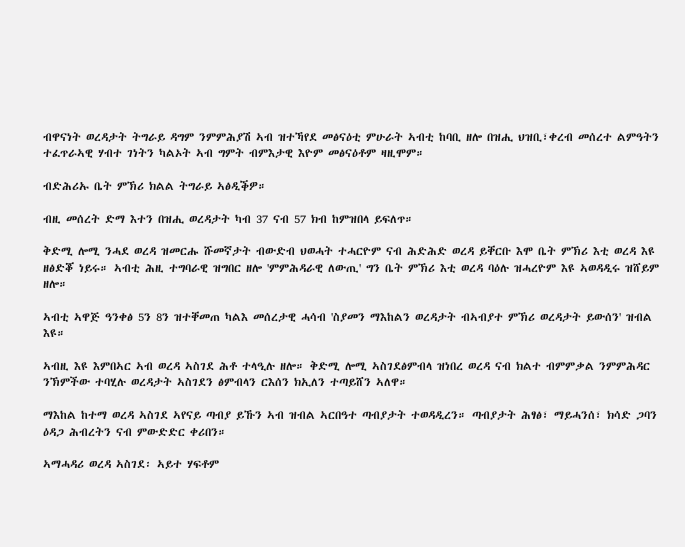ብዋናነት ወረዳታት ትግራይ ዳግም ንምምሕያሽ ኣብ ዝተኻየደ መፅናዕቲ ምሁራት ኣብቲ ከባቢ ዘሎ በዝሒ ህዝቢ፣ቀረብ መሰረተ ልምዓትን ተፈጥራኣዊ ሃብተ ገነትን ካልኦት ኣብ ግምት ብምእታዊ እዮም መፅናዕቶም ዛዚሞም።

ብድሕሪኡ ቤት ምኽሪ ክልል ትግራይ ኣፅዲቕዎ።

ብዚ መሰረት ድማ እተን በዝሒ ወረዳታት ካብ 37 ናብ 57 ክብ ከምዝበላ ይፍለጥ።

ቅድሚ ሎሚ ንሓደ ወረዳ ዝመርሑ ሹመኛታት ብውድብ ህወሓት ተሓርዮም ናብ ሕድሕድ ወረዳ ይቐርቡ እሞ ቤት ምኽሪ እቲ ወረዳ እዩ ዘፅድቖ ነይሩ። ኣብቲ ሕዚ ተግባራዊ ዝግበር ዘሎ 'ምምሕዳራዊ ለውጢ' ግን ቤት ምኽሪ እቲ ወረዳ ባዕሉ ዝሓረዮም እዩ ኣወዳዲሩ ዝሸይም ዘሎ።

ኣብቲ ኣዋጅ ዓንቀፅ 5ን 8ን ዝተቐመጠ ካልእ መሰረታዊ ሓሳብ 'ስያመን ማእከልን ወረዳታት ብኣብያተ ምኽሪ ወረዳታት ይውሰን' ዝብል እዩ።

ኣብዚ እዩ እምበኣር ኣብ ወረዳ ኣስገደ ሕቶ ተላዒሉ ዘሎ። ቅድሚ ሎሚ ኣስገደፅምብላ ዝነበረ ወረዳ ናብ ክልተ ብምምቃል ንምምሕዳር ንኽምችው ተባሂሉ ወረዳታት ኣስገደን ፅምብላን ርእሰን ክኢለን ተጣይሸን ኣለዋ።

ማእከል ከተማ ወረዳ ኣስገደ ኣየናይ ጣብያ ይኹን ኣብ ዝብል ኣርበዓተ ጣብያታት ተወዳዲረን። ጣብያታት ሕፃፅ፣ ማይሓንሰ፣ ክሳድ ጋባን ዕዳጋ ሕብረትን ናብ ምውድድር ቀሪበን።

ኣማሓዳሪ ወረዳ ኣስገደ፡ ኣይተ ሃፍቶም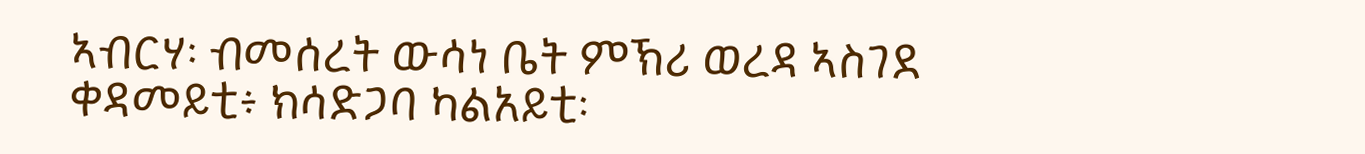ኣብርሃ፡ ብመሰረት ውሳነ ቤት ምኽሪ ወረዳ ኣስገደ ቀዳመይቲ፥ ክሳድጋባ ካልአይቲ፡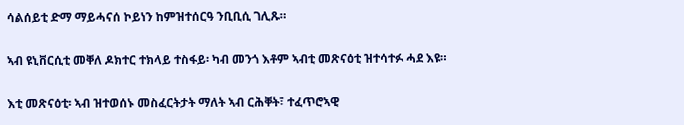ሳልሰይቲ ድማ ማይሓናሰ ኮይነን ከምዝተሰርዓ ንቢቢሲ ገሊጹ።

ኣብ ዩኒቨርሲቲ መቐለ ዶክተር ተክላይ ተስፋይ፡ ካብ መንጎ እቶም ኣብቲ መጽናዕቲ ዝተሳተፉ ሓደ እዩ።

እቲ መጽናዕቲ፡ ኣብ ዝተወሰኑ መስፈርትታት ማለት ኣብ ርሕቐት፣ ተፈጥሮኣዊ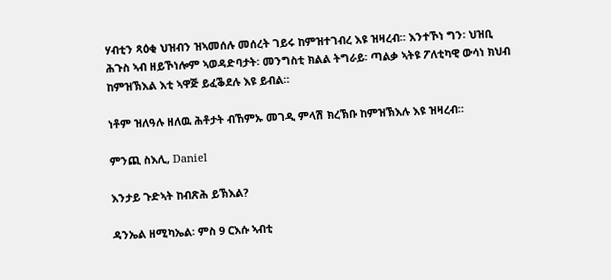ሃብቲን ጻዕቂ ህዝብን ዝኣመሰሉ መሰረት ገይሩ ከምዝተገብረ እዩ ዝዛረብ። እንተኾነ ግን፡ ህዝቢ ሕጉስ ኣብ ዘይኾነሎም ኣወዳድባታት፡ መንግስቲ ክልል ትግራይ፡ ጣልቃ ኣትዩ ፖለቲካዊ ውሳነ ክህብ ከምዝኽእል እቲ ኣዋጅ ይፈቕደሉ እዩ ይብል።

ነቶም ዝለዓሉ ዘለዉ ሕቶታት ብኸምኡ መገዲ ምላሽ ክረኽቡ ከምዝኽእሉ እዩ ዝዛረብ።

ምንጪ ስእሊ, Daniel

እንታይ ጉድኣት ከብጽሕ ይኽእል?

ዳንኤል ዘሚካኤል፡ ምስ 9 ርእሱ ኣብቲ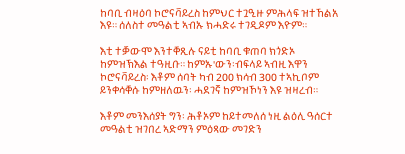ከባቢ ብዛዕባ ኮሮናቫይረስ ከምህር ተጓዒዙ ምሕላፍ ዝተኸልአ እዩ። ሰለስተ መዓልቲ ኣብኡ ክሓድሩ ተገዲዶም እዮም።

እቲ ተቓውሞ እንተቐጺሉ ናይቲ ከባቢ ቁጠባ ክጎድኦ ከምዝኽእል ተዓዚቡ። ከምኡ'ውን፡ብፍላይ ኣብዚ እዋን ኮሮናቫይረስ፡ እቶም ሰባት ካብ 200 ክሳብ 300 ተኣኪቦም ይንቀሳቐሱ ከምዘለዉን፡ ሓደገኛ ከምዝኾነን እዩ ዝዛረብ።

እቶም መንእሰያት ግን፡ ሕቶኦም ከይተመለሰ ነዚ ልዕሊ ዓሰርተ መዓልቲ ዝገበረ ኣድማን ምዕጻው መገድን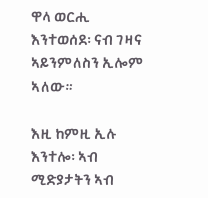ዋላ ወርሒ እንተወሰደ፡ ናብ ገዛና ኣይንምለስን ኢሎም ኣለው።

እዚ ከምዚ ኢሉ እንተሎ፡ ኣብ ሚድያታትን ኣብ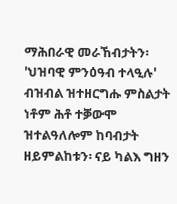ማሕበራዊ መራኸብታትን፡ 'ህዝባዊ ምንዕዓብ ተላዒሉ' ብዝብል ዝተዘርግሑ ምስልታት ነቶም ሕቶ ተቓውሞ ዝተልዓለሎም ከባብታት ዘይምልከቱን፡ ናይ ካልእ ግዘን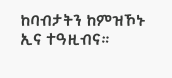ከባብታትን ከምዝኾኑ ኢና ተዓዚብና።